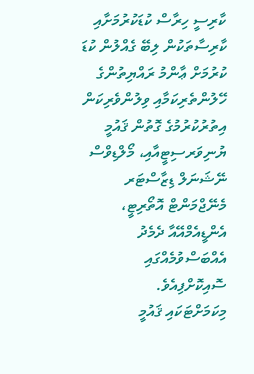ކާރިސީ ހިރާސް ކުޑަކުރުމަށާއި ކާރިސާތަކުން ލިބޭ ގެއްލުން ކުޑަ ކުރުމަށް ޢާންމު ރައްޔިތުންގެ ހޭލުންތެރިކަމާއި ވިލުންވެރިކަން އިތުރުކުރުމުގެ ގޮތުން ޤައުމީ ޔުނިވަރސިޓީއާއި، މޯލްޑިވްސް ނޭޝަނަލް ޑިޒާސްޓަރ މެނޭޖްމަންޓް އޮތޯރިޓީ، އެންޑީއެމްއޭއާ ދެމެދު އެއްބަސްވުމެއްގައި ސޮއިކޮށްފިއެވެ.
މިކަމަށްޓަކައި ޤައުމީ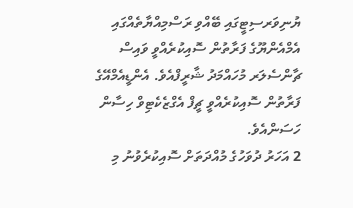ޔުނިވަރސިޓީގައި ބޭއްވި ރަސްމިއްޔާތެއްގައި އެމްއެންޔޫގެ ފަރާތުން ސޮއިކުރެއްވީ ވައިސް ޗާންސެލަރ މުހައްމަދު ޝާރީފްއެވެ. އެންޑީއެމްއޭގެ ފަރާތުން ސޮއިކުރެއްވީ ޗީފް އެގްޒެކެޓިވް ހިސާން ހަސަންއެވެ.
2 އަހަރު ދުވަހުގެ މުއްދަތަށް ސޮއިކުރެވުނު މި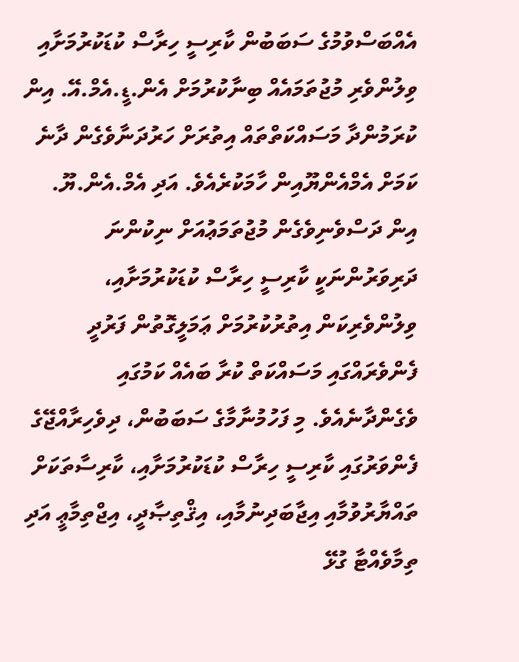އެއްބަސްވުމުގެ ސަބަބުން ކާރިސީ ހިރާސް ކުޑަކުރުމަށާއި ވިލުންވެރި މުޖުތަމައެއް ބިނާކުރުމަށް އެން.ޑީ.އެމް.އޭ. އިން ކުރަމުންދާ މަސައްކަތްތައް އިތުރަށް ހަރުދަނާވެގެން ދާނެ ކަމަށް އެމްއެންޔޫއިން ހާމަކުރެއެވެ. އަދި އެމް.އެން.ޔޫ. އިން ދަސްވެނިވެގެން މުޖުތަމަޢުއަށް ނިކުންނަ ދަރިވަރުންނަކީ ކާރިސީ ހިރާސް ކުޑަކުރުމަށާއި، ވިލުންވެރިކަން އިތުރުކުރުމަށް ޢަމަލީގޮތުން ފަރުދީ ފެންވެރައްގައި މަސައްކަތް ކުރާ ބައެއް ކަމުގައި ވެގެންދާނެއެވެ. މި ފަހުމުނާމާގެ ސަބަބުން، ދިވެހިރާއްޖޭގެ ފެންވަރުގައި ކާރިސީ ހިރާސް ކުޑަކުރުމަށާއި، ކާރިސާތަކަށް ތައްޔާރުވުމާއި އިޖާބަދިނުމާއި، އިޤްތިޞާދީ، އިޖްތިމާޢީ އަދި ތިމާވެއްޓާ ގުޅޭ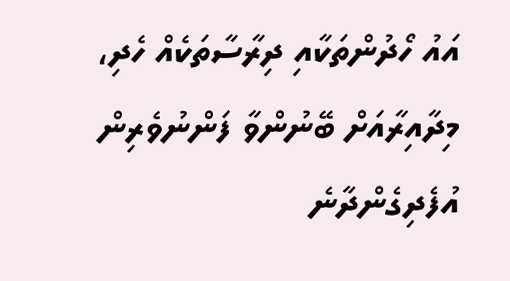އައު ހޯދުންތަކާއި ދިރާސާތަކެއް ހެދި، މިދާއިރާއަށް ބޭނުންވާ ފަންނުވެރިން އުފެދިގެންދާނެ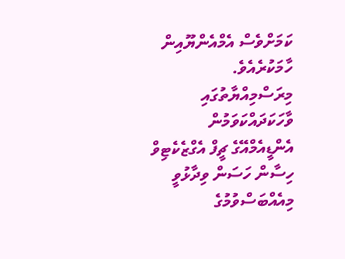ކަމަށްވެސް އެމްއެންޔޫއިން ހާމަކުރެއެވެ.
މިރަސްމިއްޔާތުގައި ވާހަކަދައްކަވަމުން އެންޑީއެމްއޭގެ ޗީފް އެގްޒެކެޓިވް ހިސާން ހަސަން ވިދާޅުވީ މިއެއްބަސްވުމުގެ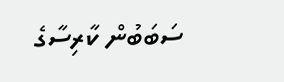ސަބަބުން ކާރިސާގެ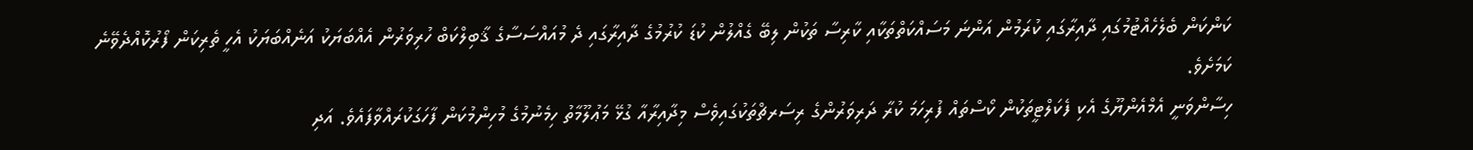ކަންކަން ބެލެހެއްޓުމުގައި ދާއިރާގައި ކުރަމުން އަންނަ މަސައްކަތްތަކާއި ކާރިސާ ތަކުން ލިބޭ ގެއްލުން ކުޑަ ކުރުމުގެ ދާއިރާގައި ދެ މުއައްސަސާގެ ޤާބިލްކަބް ހުރިވަރުން އެއްބަޔަކު އަނެއްބަޔަކު އެހީ ތެރިކަން ފޯރުކޮއްދެވޭނެ ކަމަށެވެ.
ހިސާންވަނީ އެމްއެންޔޫގެ އެކި ފެކަލްޓީތަކުން ކޯސްތައް ފުރިހަމަ ކުރާ ދަރިވަރުންގެ ރިސަރޗްތަކުގައިވެސް މިދާއިރާއާ ގުޅޭ މަޢުލޫމާތު ހިމެނުމުގެ މުހިންމުކަން ފާހަގަކުރައްވާފައެވެ. އަދި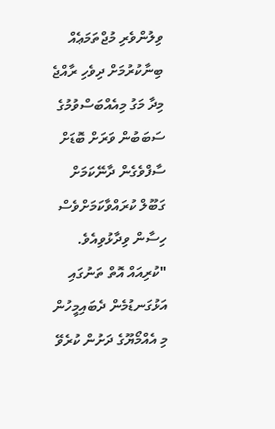ވިލުންވެރި މުޖްތަމަޢެއް ބިނާކުރުމަށް ދިވެހި ރާއްޖެ މިދާ މަގު މިއެއްބަސްވުމުގެ ސަބަބުން ވަރަށް ބޮޑަށް ސާފްވެގެން ދާނޭކަމަށް ގަބޫލް ކުރައްވާކަމަށްވެސް ހިސާން ވިދާޅުވިއެވެ.
"ކުރިއައް އޮތް ތަނުގައި އަޅުގަނޑުމެން ދެބައިމީހުން މި އެއްމޯޔޫގެ ދަށުން ކުރެވޭ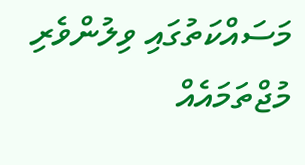މަސައްކަތުގައި ވިލުންވެރި މުޖްތަމައެއް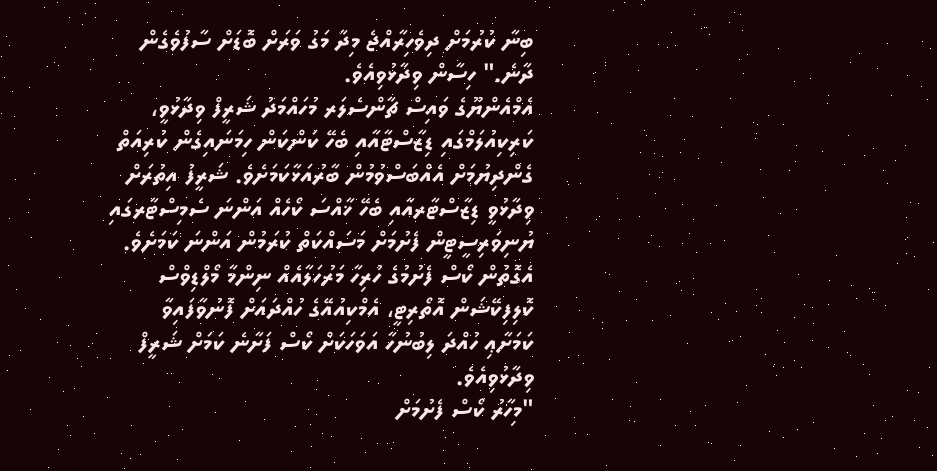ބިނާ ކުރުމަށް ދިވެހިރާއްޖެ މިދާ މަގު ވަރަށް ބޮޑަށް ސާފުވެގެން ދާނެ." ހިސާން ވިދާޅުވިއެވެ.
އެމްއެންޔޫގެ ވައިސް ޗާންސެލަރ މުހައްމަދު ޝަރީފް ވިދާޅުވީ، ކަރިކިއުލަމްގައި ޑިޒާސްޓާއާއި ބެހޭ ކަންކަން ހިމަނައިގެން ކުރިއަތް ގެންދިޔުމަށް އެއްބަސްވުމުން ބާރުއަޅާކަމަށެވެ. ޝަރީފު އިތުރަށް ވިދާޅުވީ ޑިޒާސްޓާރއާއި ބެހޭ ޚާއްސަ ކޯހެއް އަންނަ ސެމިސްޓާރގައި ޔުނިވަރިސީޓީން ފެށުމަށް މަސައްކަތް ކުރަމުން އަންނަ ކަމަށެވެ. އެގޮތުން ކޯސް ފެށުމުގެ ހުރިހާ މަރުހަލާއެއް ނިންމާ މޯލްޑިވްސް ކޮލިފިކޭޝަން އޮތޯރިޓީ، އެމްކިއުއޭގެ ހުއްދައަށް ފޮނުވާފައިވާ ކަމަށާޢި ހުއްދަ ލިބުނުހާ އަވަހަކަށް ކޯސް ފަށާނެ ކަމަށް ޝަރީފް ވިދާޅުވިއެވެ.
"މިހާރު ކޯސް ފެށުމަށް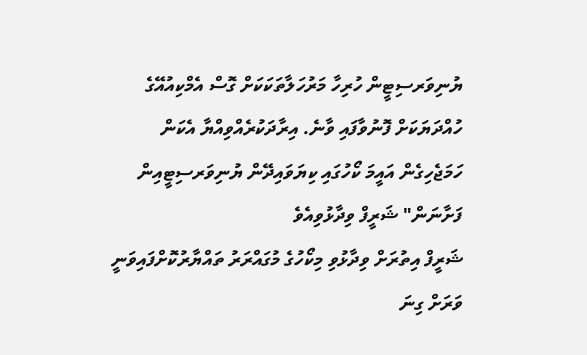ޔުނިވަރސިޓީން ހުރިހާ މަރުހަލާތަކަކަށް ގޮސް އެމްކިއުއޭގެ ހުއްދަޔަކަށް ފޮނުވާފައި ވާނެ. އިރާދަކުރެއްވިއްޔާ އެކަން ހަމަޖެހިގެން އައީމަ ކޯހުގައި ކިޔަވައިދޭން ޔުނިވަރސިޓީއިން ފަށާނަން" ޝަރީފް ވިދާޅުވިއެވެ
ޝަރީފް އިތުރަށް ވިދާޅުވި މިކޯހުގެ މުގައްރަރު ތައްޔާރުކޮށްފައިވަނީ ވަރަށް ގިނަ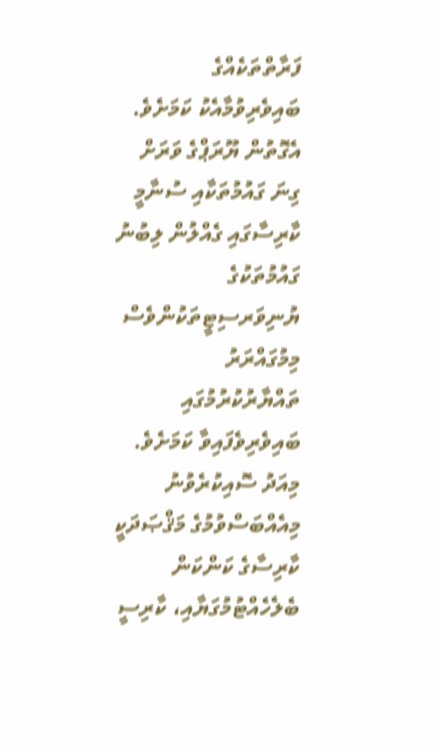ފަރާތްތަކެއްގެ ބައިވެރިވުމާއެކު ކަމަށެވެ. އެގޮތުން ޔޫރަޕްގެ ވަރަށް ގިނަ ގައުމުތަކާއި ސުނާމީ ކާރިސާގައި ގެއްލުން ލިބުނު ގައުމުތަކުގެ ޔުނިވަރސިޓީތަކުންވެސް މިމުގައްރަރު ތައްޔާރުކުރުމުގައި ބައިވެރިވެފައިވާ ކަމަށެވެ.
މިއަދު ސޮއިކުރެވުނު މިއެއްބަސްވުމުގެ މަޤްޞަދަކީ ކާރިސާގެ ކަންކަން ބެލެހެއްޓުމުގަޔާއި، ކާރިސީ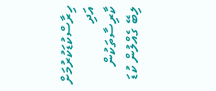ހިރާސްކުޑަކުރުމަށް އަދި ކާރިސާތަކުން ލިބޭ ގެއްލުން ކުޑަ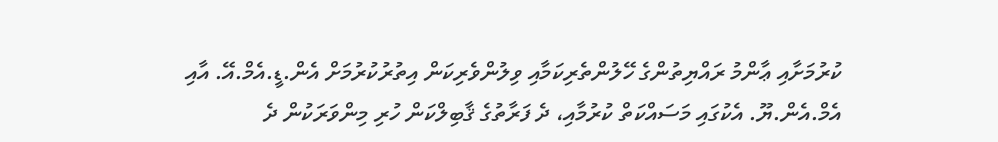ކުރުމަށާއި ޢާންމު ރައްޔިތުންގެ ހޭލުންތެރިކަމާއި ވިލުންވެރިކަން އިތުރުކުރުމަށް އެން.ޑީ.އެމް.އޭ. އާއި އެމް.އެން.ޔޫ. އެކުގައި މަސައްކަތް ކުރުމާއި، ދެ ފަރާތުގެ ޤާބިލްކަން ހުރި މިންވަރަކުން ދެ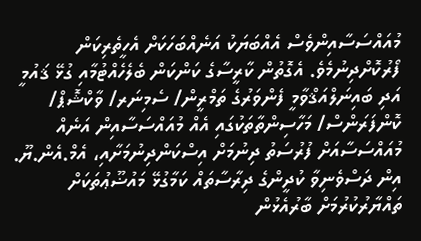މުއައްސަސާއިންވެސް އެއްބަޔަކު އަނެއްބަހަކަށް އެހީތެރިކަން ފޯރުކޮށްދިނުމެވެ. އެގޮތުން ކާރީސާގެ ކަންކަން ބެލެހެއްޓުމާއި ގުޅޭ ޤައުމީ އަދި ބައިނަލްއަޤްވާމީ ފެންވަރުގެ ތަމްރީން/ ސެމިނަރ/ ވާކްޝޮޕް/ ކޮންފަރަންސް/ މަހާސިންތާތަކުގައި އެއް މުއައްސަސާއިން އަނެއް މުއައްސަސާއަށް ފުރުސަތު ދިނުމަށް އިސްކަންދިނުމަށާއި، އެމް.އެން.ޔޫ. އިން ދަސްވެނިވާ ކުދީންގެ ދިރާސާތައް ކަމާގުޅޭ މައުޟޫޢުތަކަށް ތައްޔާރުކުރުމަށް ބާރުއެޅުން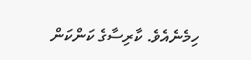ހިމެނެއެވެ. ކާރިސާގެ ކަންކަން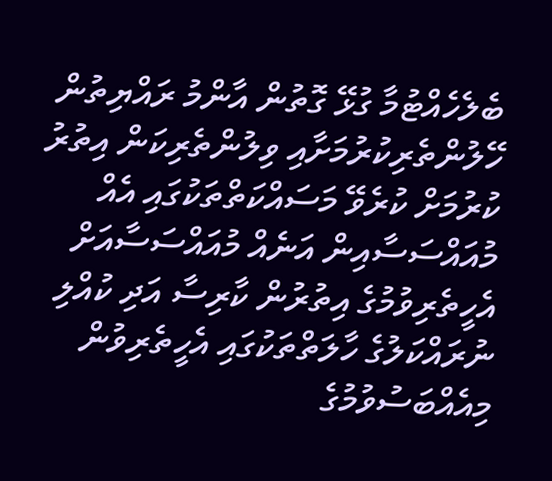ބެލެހެއްޓުމާ ގުޅޭ ގޮތުން އާންމު ރައްޔިތުން ހޭލުންތެރިކުރުމަށާއި ވިލުންތެރިކަން އިތުރު ކުރުމަށް ކުރެވޭ މަސައްކަތްތަކުގައި އެއް މުއައްސަސާއިން އަނެއް މުއައްސަސާއަށް އެހީތެރިވުމުގެ އިތުރުން ކާރިސާ އަދި ކުއްލި ނުރައްކަލުގެ ހާލަތްތަކުގައި އެހީތެރިވުން މިއެއްބަސުވުމުގެ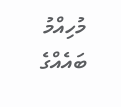މުހިއްމު ބައެއްގެ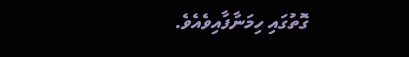ގޮތުގައި ހިމަނާފާއިވެއެވެ.